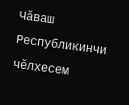Чӑваш Республикинчи чӗлхесем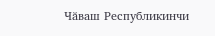Чӑваш Республикинчи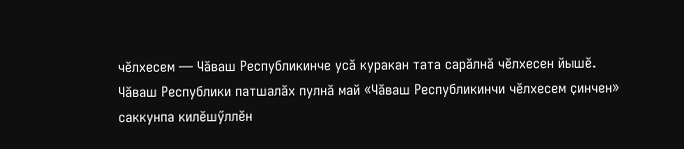чӗлхесем — Чӑваш Республикинче усӑ куракан тата сарӑлнӑ чӗлхесен йышӗ. Чӑваш Республики патшалӑх пулнӑ май «Чӑваш Республикинчи чӗлхесем ҫинчен» саккунпа килӗшӳллӗн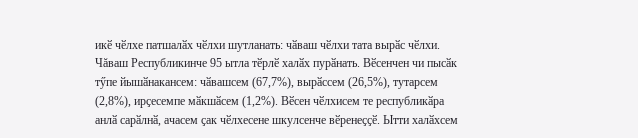икӗ чӗлхе патшалӑх чӗлхи шутланать: чӑваш чӗлхи тата вырӑс чӗлхи.
Чăваш Республикинче 95 ытла тӗрлӗ халӑх пурӑнать. Вӗсенчен чи пысӑк тӳпе йышӑнакансем: чӑвашсем (67,7%), вырӑссем (26,5%), тутарсем (2,8%), ирҫесемпе мӑкшӑсем (1,2%). Вӗсен чӗлхисем те республикӑра анлӑ сарӑлнӑ, ачасем ҫак чӗлхесене шкулсенче вӗренеҫҫӗ. Ытти халӑхсем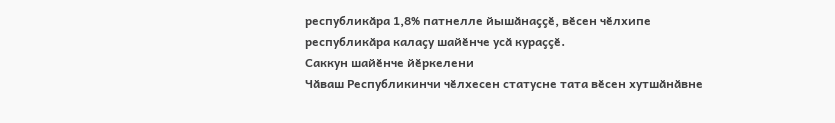республикӑра 1,8% патнелле йышӑнаҫҫӗ, вӗсен чӗлхипе республикӑра калаҫу шайӗнче усӑ кураҫҫӗ.
Саккун шайӗнче йӗркелени
Чӑваш Республикинчи чӗлхесен статусне тата вӗсен хутшӑнӑвне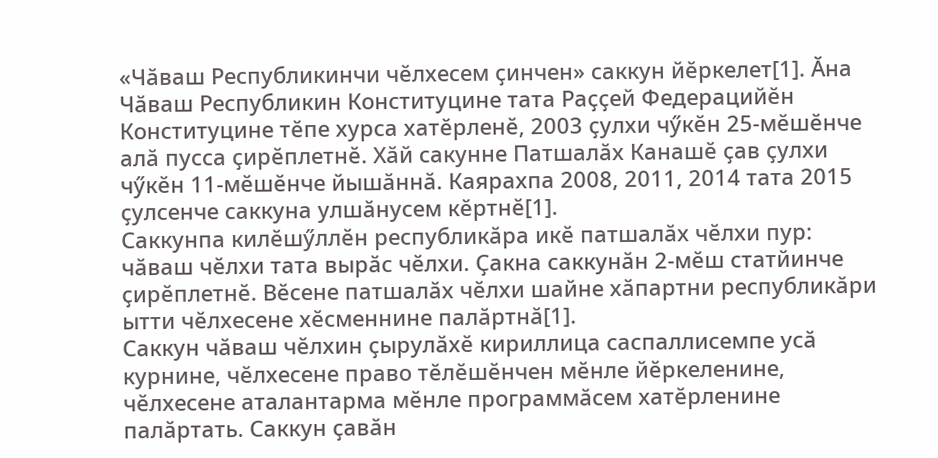«Чӑваш Республикинчи чӗлхесем ҫинчен» саккун йӗркелет[1]. Ӑна Чӑваш Республикин Конституцине тата Раҫҫей Федерацийӗн Конституцине тӗпе хурса хатӗрленӗ, 2003 ҫулхи чӳкӗн 25-мӗшӗнче алӑ пусса ҫирӗплетнӗ. Хӑй сакунне Патшалӑх Канашӗ ҫав ҫулхи чӳкӗн 11-мӗшӗнче йышӑннӑ. Каярахпа 2008, 2011, 2014 тата 2015 ҫулсенче саккуна улшӑнусем кӗртнӗ[1].
Саккунпа килӗшӳллӗн республикӑра икӗ патшалӑх чӗлхи пур: чӑваш чӗлхи тата вырӑс чӗлхи. Ҫакна саккунӑн 2-мӗш статйинче ҫирӗплетнӗ. Вӗсене патшалӑх чӗлхи шайне хӑпартни республикӑри ытти чӗлхесене хӗсменнине палӑртнӑ[1].
Саккун чӑваш чӗлхин ҫырулӑхӗ кириллица саспаллисемпе усӑ курнине, чӗлхесене право тӗлӗшӗнчен мӗнле йӗркеленине, чӗлхесене аталантарма мӗнле программӑсем хатӗрленине палӑртать. Саккун ҫавӑн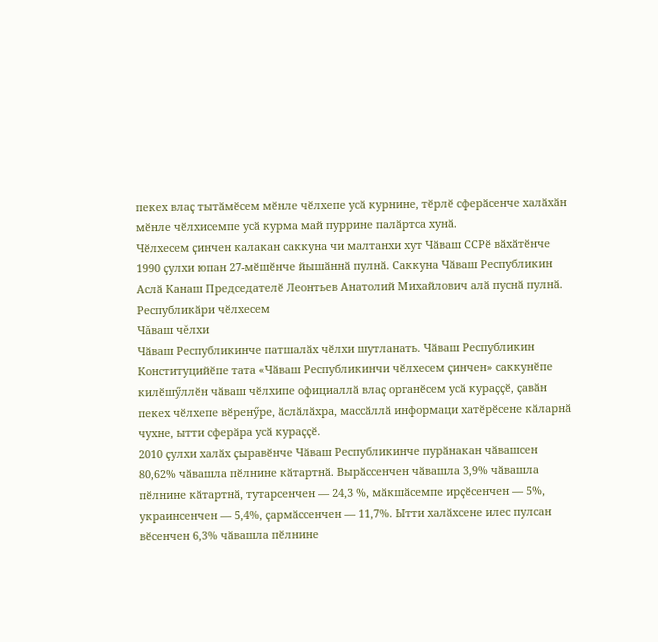пекех влаҫ тытӑмӗсем мӗнле чӗлхепе усӑ курнине, тӗрлӗ сферӑсенче халӑхӑн мӗнле чӗлхисемпе усӑ курма май пуррине палӑртса хунӑ.
Чӗлхесем ҫинчен калакан саккуна чи малтанхи хут Чӑваш ССРӗ вӑхӑтӗнче 1990 ҫулхи юпан 27-мӗшӗнче йышӑннӑ пулнӑ. Саккуна Чӑваш Республикин Аслӑ Канаш Председателӗ Леонтьев Анатолий Михайлович алӑ пуснӑ пулнӑ.
Республикӑри чӗлхесем
Чăваш чĕлхи
Чӑваш Республикинче патшалӑх чӗлхи шутланать. Чӑваш Республикин Конституцийӗпе тата «Чӑваш Республикинчи чӗлхесем ҫинчен» саккунӗпе килӗшӳллӗн чӑваш чӗлхипе официаллӑ влаҫ органӗсем усӑ кураҫҫӗ, ҫавӑн пекех чӗлхепе вӗренӳре, ӑслӑлӑхра, массӑллӑ информаци хатӗрӗсене кӑларнӑ чухне, ытти сферӑра усӑ кураҫҫӗ.
2010 ҫулхи халӑх ҫыравӗнче Чӑваш Республикинче пурӑнакан чӑвашсен 80,62% чӑвашла пӗлнине кӑтартнӑ. Вырӑссенчен чӑвашла 3,9% чӑвашла пӗлнине кӑтартнӑ, тутарсенчен — 24,3 %, мӑкшӑсемпе ирҫӗсенчен — 5%, украинсенчен — 5,4%, ҫармӑссенчен — 11,7%. Ытти халӑхсене илес пулсан вӗсенчен 6,3% чӑвашла пӗлнине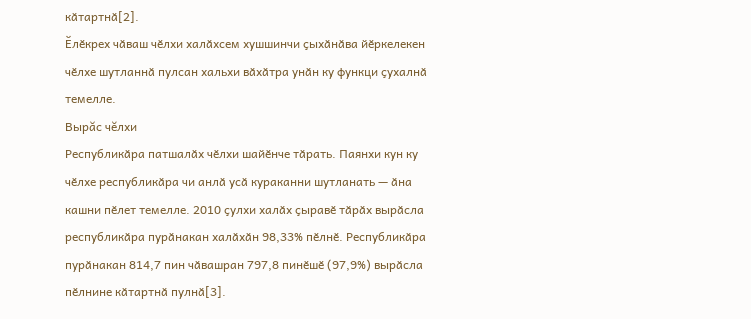кӑтартнӑ[2].
Ӗлӗкрех чӑваш чӗлхи халӑхсем хушшинчи ҫыхӑнӑва йӗркелекен чӗлхе шутланнӑ пулсан хальхи вӑхӑтра унӑн ку функци ҫухалнӑ темелле.
Вырăс чĕлхи
Республикӑра патшалӑх чӗлхи шайӗнче тӑрать. Паянхи кун ку чӗлхе республикӑра чи анлӑ усӑ кураканни шутланать — ӑна кашни пӗлет темелле. 2010 ҫулхи халӑх ҫыравӗ тӑрӑх вырӑсла республикӑра пурӑнакан халӑхӑн 98,33% пӗлнӗ. Республикӑра пурӑнакан 814,7 пин чӑвашран 797,8 пинӗшӗ (97,9%) вырӑсла пӗлнине кӑтартнӑ пулнӑ[3].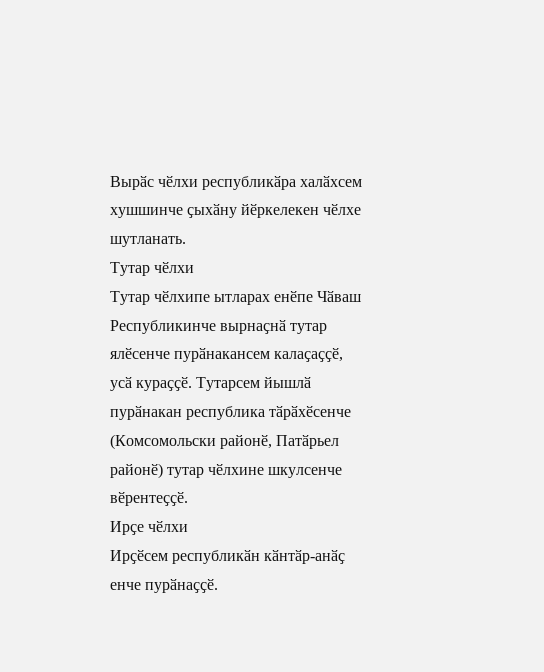Вырӑс чӗлхи республикӑра халӑхсем хушшинче ҫыхӑну йӗркелекен чӗлхе шутланать.
Тутар чӗлхи
Тутар чӗлхипе ытларах енӗпе Чӑваш Республикинче вырнаҫнӑ тутар ялӗсенче пурӑнакансем калаҫаҫҫӗ, усӑ кураҫҫӗ. Тутарсем йышлӑ пурӑнакан республика тӑрӑхӗсенче (Комсомольски районӗ, Патӑрьел районӗ) тутар чӗлхине шкулсенче вӗрентеҫҫӗ.
Ирҫе чӗлхи
Ирҫӗсем республикӑн кӑнтӑр-анӑҫ енче пурӑнаҫҫӗ.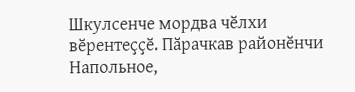Шкулсенче мордва чӗлхи вӗрентеҫҫӗ. Пӑрачкав районӗнчи Напольное,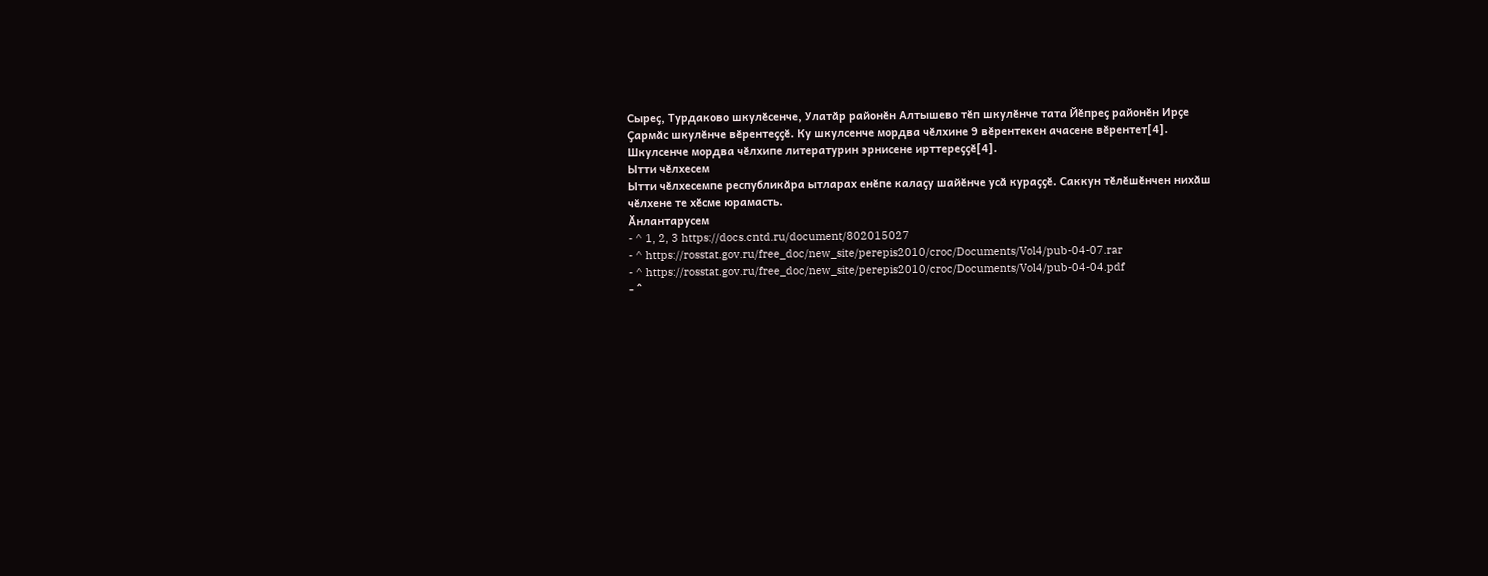Сыреҫ, Турдаково шкулӗсенче, Улатӑр районӗн Алтышево тӗп шкулӗнче тата Йӗпреҫ районӗн Ирҫе Ҫармӑс шкулӗнче вӗрентеҫҫӗ. Ку шкулсенче мордва чӗлхине 9 вӗрентекен ачасене вӗрентет[4]. Шкулсенче мордва чӗлхипе литературин эрнисене ирттереҫҫӗ[4].
Ытти чӗлхесем
Ытти чӗлхесемпе республикӑра ытларах енӗпе калаҫу шайӗнче усӑ кураҫҫӗ. Саккун тӗлӗшӗнчен нихӑш чӗлхене те хӗсме юрамасть.
Ӑнлантарусем
- ^ 1, 2, 3 https://docs.cntd.ru/document/802015027
- ^ https://rosstat.gov.ru/free_doc/new_site/perepis2010/croc/Documents/Vol4/pub-04-07.rar
- ^ https://rosstat.gov.ru/free_doc/new_site/perepis2010/croc/Documents/Vol4/pub-04-04.pdf
- ^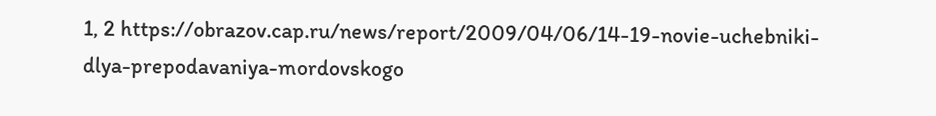1, 2 https://obrazov.cap.ru/news/report/2009/04/06/14-19-novie-uchebniki-dlya-prepodavaniya-mordovskogo